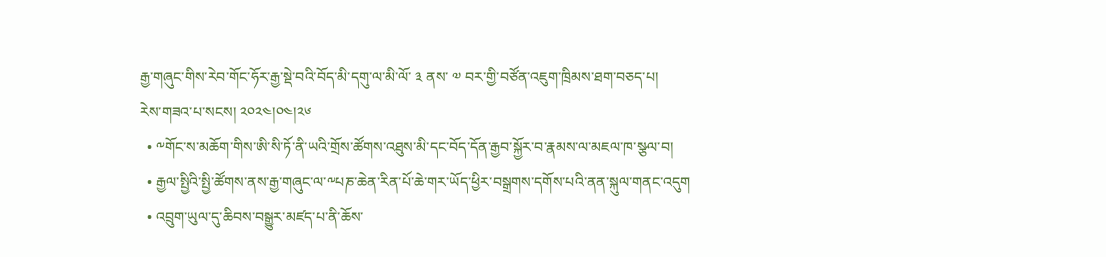རྒྱ་གཞུང་གིས་རེབ་གོང་ཧོར་རྒྱ་སྡེ་བའི་བོད་མི་དགུ་ལ་མི་ལོ་ ༣ ནས་ ༧ བར་གྱི་བཙོན་འཇུག་ཁྲིམས་ཐག་བཅད་པ།
རེས་གཟའ་པ་སངས། ༢༠༢༤།༠༤།༢༦
  • ༸གོང་ས་མཆོག་གིས་ཨི་སི་ཏོ་ནི་ཡའི་གྲོས་ཚོགས་འཐུས་མི་དང་བོད་དོན་རྒྱབ་སྐྱོར་བ་རྣམས་ལ་མཇལ་ཁ་སྩལ་བ།
  • རྒྱལ་སྤྱིའི་སྤྱི་ཚོགས་ནས་རྒྱ་གཞུང་ལ་༸པཎ་ཆེན་རིན་པོ་ཆེ་གར་ཡོད་ཕྱིར་བསྒྲགས་དགོས་པའི་ནན་སྐུལ་གནང་འདུག
  • འབྲུག་ཡུལ་དུ་ཆིབས་བསྒྱུར་མཛད་པ་ནི་ཆོས་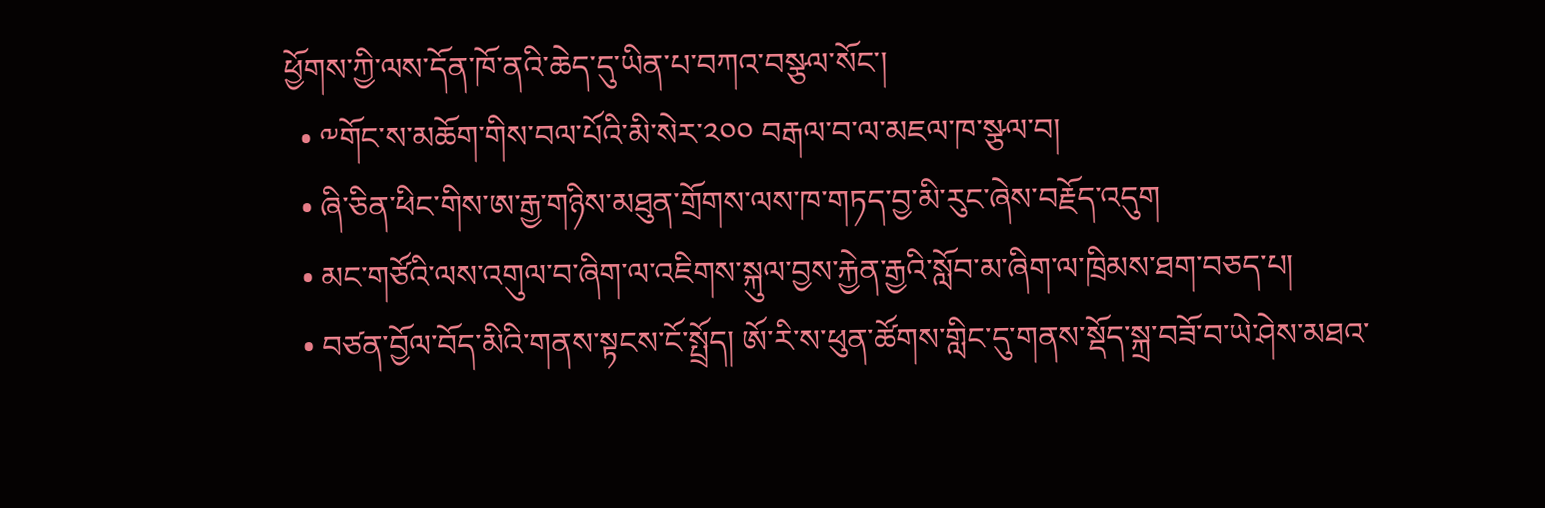ཕྱོགས་ཀྱི་ལས་དོན་ཁོ་ནའི་ཆེད་དུ་ཡིན་པ་བཀའ་བསྩལ་སོང་།
  • ༸གོང་ས་མཆོག་གིས་བལ་པོའི་མི་སེར་༢༠༠ བརྒལ་བ་ལ་མཇལ་ཁ་སྩལ་བ།
  • ཞི་ཅིན་ཕིང་གིས་ཨ་རྒྱ་གཉིས་མཐུན་གྲོགས་ལས་ཁ་གཏད་བྱ་མི་རུང་ཞེས་བརྗོད་འདུག
  • མང་གཙོའི་ལས་འགུལ་བ་ཞིག་ལ་འཇིགས་སྐུལ་བྱས་རྐྱེན་རྒྱའི་སློབ་མ་ཞིག་ལ་ཁྲིམས་ཐག་བཅད་པ།
  • བཙན་བྱོལ་བོད་མིའི་གནས་སྟངས་ངོ་སྤྲོད། ཨོ་རི་ས་ཕུན་ཚོགས་གླིང་དུ་གནས་སྡོད་སྐྲ་བཟོ་བ་ཡེ་ཤེས་མཐའ་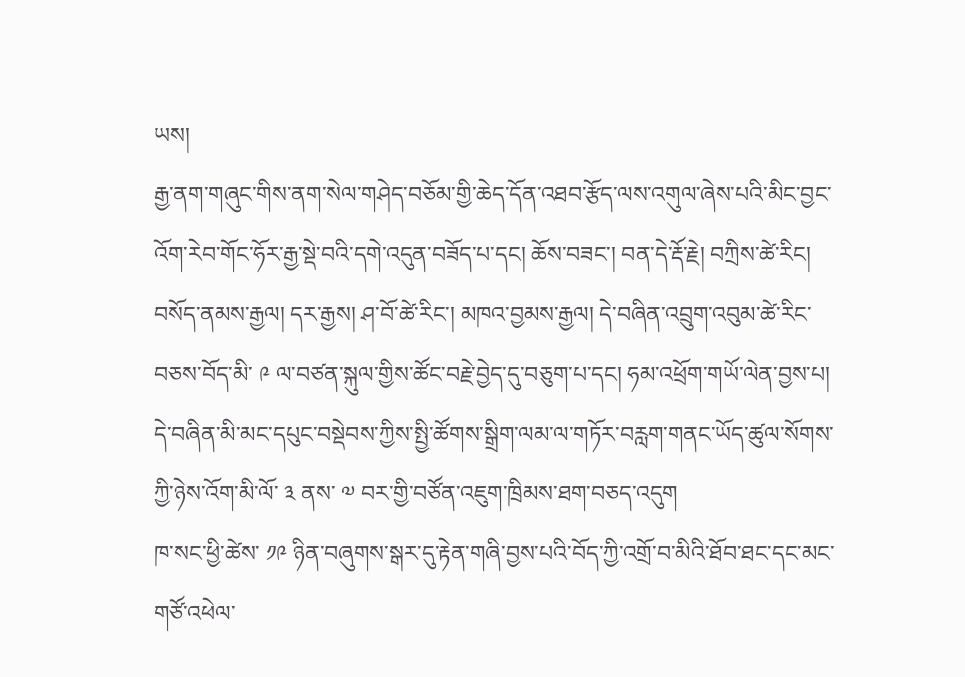ཡས།
རྒྱ་ནག་གཞུང་གིས་ནག་སེལ་གཤེད་བཅོམ་གྱི་ཆེད་དོན་འཐབ་རྩོད་ལས་འགུལ་ཞེས་པའི་མིང་བྱང་འོག་རེབ་གོང་ཧོར་རྒྱ་སྡེ་བའི་དགེ་འདུན་བཟོད་པ་དང། ཆོས་བཟང་། བན་དེ་རྡོ་རྗེ། བཀྲིས་ཚེ་རིང། བསོད་ནམས་རྒྱལ། དར་རྒྱས། ཤ་བོ་ཚེ་རིང་། མཁའ་བྱམས་རྒྱལ། དེ་བཞིན་འབྲུག་འབུམ་ཚེ་རིང་བཅས་བོད་མི་ ༩ ལ་བཙན་སྐུལ་གྱིས་ཚོང་བརྗེ་བྱེད་དུ་བཅུག་པ་དང། ཧམ་འཕྲོག་གཡོ་ལེན་བྱས་པ། དེ་བཞིན་མི་མང་དཔུང་བསྡེབས་ཀྱིས་སྤྱི་ཚོགས་སྒྲིག་ལམ་ལ་གཏོར་བརླག་གནང་ཡོད་ཚུལ་སོགས་ཀྱི་ཉེས་འོག་མི་ལོ་ ༣ ནས་ ༧ བར་གྱི་བཙོན་འཇུག་ཁྲིམས་ཐག་བཅད་འདུག
ཁ་སང་ཕྱི་ཚེས་ ༡༩ ཉིན་བཞུགས་སྒར་དུ་རྟེན་གཞི་བྱས་པའི་བོད་ཀྱི་འགྲོ་བ་མིའི་ཐོབ་ཐང་དང་མང་གཙོ་འཕེལ་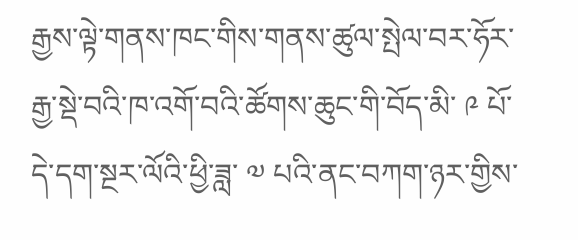རྒྱས་ལྟེ་གནས་ཁང་གིས་གནས་ཚུལ་སྤེལ་བར་ཧོར་རྒྱ་སྡེ་བའི་ཁ་འགོ་བའི་ཚོགས་ཆུང་གི་བོད་མི་ ༩ པོ་དེ་དག་སྔར་ལོའི་ཕྱི་ཟླ་ ༧ པའི་ནང་བཀག་ཉར་གྱིས་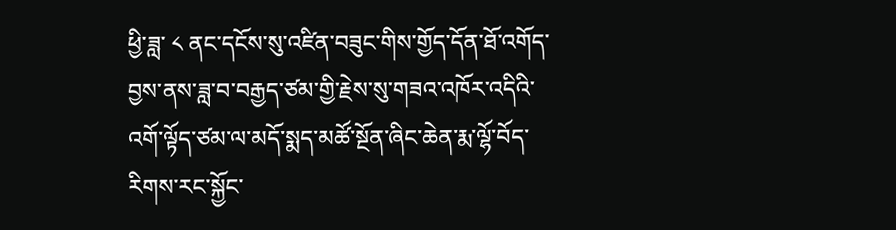ཕྱི་ཟླ་ ༨ ནང་དངོས་སུ་འཛིན་བཟུང་གིས་གྱོད་དོན་ཐོ་འགོད་བྱས་ནས་ཟླ་བ་བརྒྱད་ཙམ་གྱི་རྗེས་སུ་གཟའ་འཁོར་འདིའི་འགོ་ལྟོད་ཙམ་ལ་མདོ་སྨད་མཚོ་སྔོན་ཞིང་ཆེན་རྨ་ལྷོ་བོད་རིགས་རང་སྐྱོང་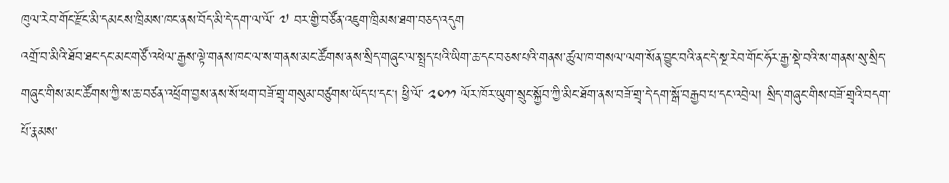ཁུལ་རེབ་གོང་རྫོང་མི་དམངས་ཁྲིམས་ཁང་ནས་བོད་མི་དེ་དག་ལ་ལོ་ ༧ བར་གྱི་བཙོན་འཇུག་ཁྲིམས་ཐག་བཅད་འདུག
འགྲོ་བ་མིའི་ཐོབ་ཐང་དང་མང་གཙོ་འཕེལ་རྒྱས་ལྟེ་གནས་ཁང་ལ་ས་གནས་མང་ཚོགས་ནས་སྲིད་གཞུང་ལ་སྤྲད་པའི་ཡིག་ཆ་དང་བཅས་པའི་གནས་ཚུལ་ཁ་གསལ་ལག་སོན་བྱུང་བའི་ནང་དེ་སྔ་རེབ་གོང་ཧོར་རྒྱ་སྡེ་བའི་ས་གནས་སུ་སྲིད་གཞུང་གིས་མང་ཚོགས་ཀྱི་ས་ཆ་བཙན་འཕྲོག་བྱས་ནས་སོ་ཕག་བཟོ་གྲྭ་གསུམ་བཙུགས་ཡོད་པ་དང། ཕྱི་ལོ་ ༢༠༡༡ ལོར་ཁོར་ཡུག་སྲུང་སྐྱོབ་ཀྱི་མིང་ཐོག་ནས་བཟོ་གྲྭ་དེ་དག་སྒོ་བརྒྱབ་པ་དང་འབྲེལ། སྲིད་གཞུང་གིས་བཟོ་གྲྭའི་བདག་པོ་རྣམས་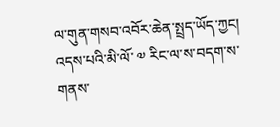ལ་གུན་གསབ་འབོར་ཆེན་སྤྲད་ཡོད་ཀྱང། འདས་པའི་མི་ལོ་ ༧ རིང་ལ་ས་བདག་ས་གནས་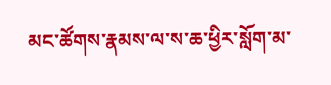མང་ཚོགས་རྣམས་ལ་ས་ཆ་ཕྱིར་སློག་མ་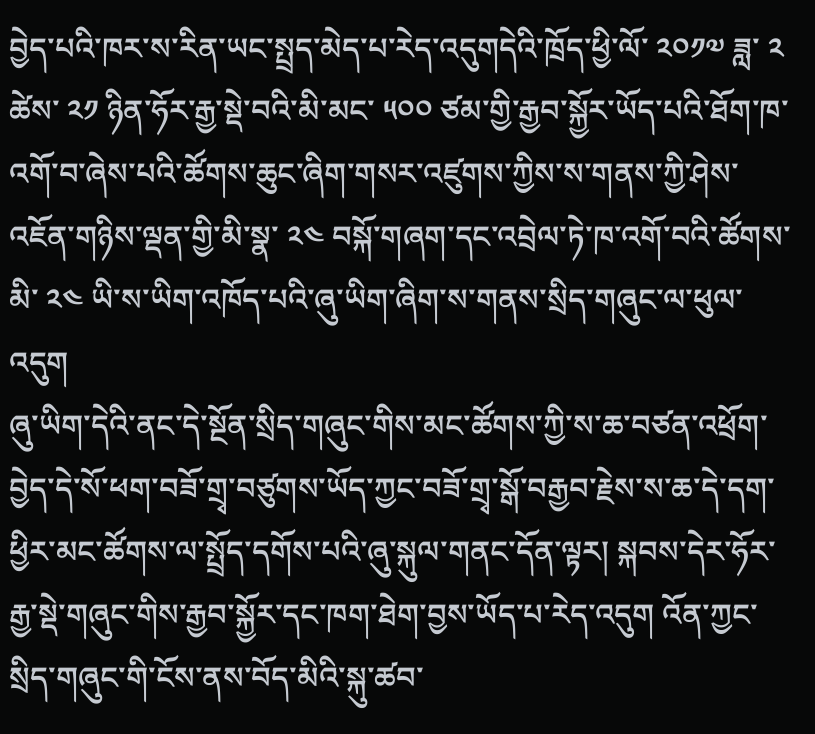བྱེད་པའི་ཁར་ས་རིན་ཡང་སྤྲད་མེད་པ་རེད་འདུགདེའི་ཁྲོད་ཕྱི་ལོ་ ༢༠༡༧ ཟླ་ ༢ ཚེས་ ༢༡ ཉིན་ཧོར་རྒྱ་སྡེ་བའི་མི་མང་ ༥༠༠ ཙམ་གྱི་རྒྱབ་སྐྱོར་ཡོད་པའི་ཐོག་ཁ་འགོ་བ་ཞེས་པའི་ཚོགས་ཆུང་ཞིག་གསར་འཛུགས་ཀྱིས་ས་གནས་ཀྱི་ཤེས་འཇོན་གཉིས་ལྡན་གྱི་མི་སྣ་ ༢༤ བསྐོ་གཞག་དང་འབྲེལ་ཏེ་ཁ་འགོ་བའི་ཚོགས་མི་ ༢༤ ཡི་ས་ཡིག་འཁོད་པའི་ཞུ་ཡིག་ཞིག་ས་གནས་སྲིད་གཞུང་ལ་ཕུལ་འདུག
ཞུ་ཡིག་དེའི་ནང་དེ་སྔོན་སྲིད་གཞུང་གིས་མང་ཚོགས་ཀྱི་ས་ཆ་བཙན་འཕྲོག་བྱེད་དེ་སོ་ཕག་བཟོ་གྲྭ་བཙུགས་ཡོད་ཀྱང་བཟོ་གྲྭ་སྒོ་བརྒྱབ་རྗེས་ས་ཆ་དེ་དག་ཕྱིར་མང་ཚོགས་ལ་སྤྲོད་དགོས་པའི་ཞུ་སྐུལ་གནང་དོན་ལྟར། སྐབས་དེར་ཧོར་རྒྱ་སྡེ་གཞུང་གིས་རྒྱབ་སྐྱོར་དང་ཁག་ཐེག་བྱས་ཡོད་པ་རེད་འདུག འོན་ཀྱང་སྲིད་གཞུང་གི་ངོས་ནས་བོད་མིའི་སྐུ་ཚབ་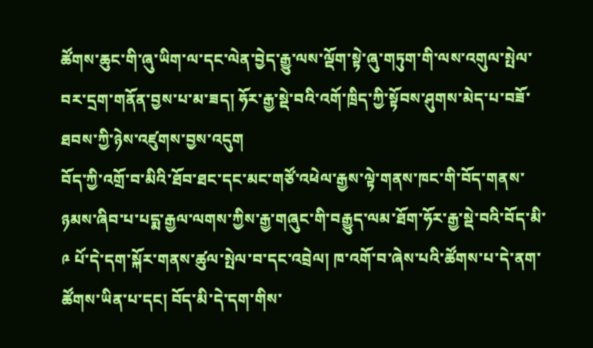ཚོགས་ཆུང་གི་ཞུ་ཡིག་ལ་དང་ལེན་བྱེད་རྒྱུ་ལས་ལྡོག་སྟེ་ཞུ་གཏུག་གི་ལས་འགུལ་སྤེལ་བར་དྲག་གནོན་བྱས་པ་མ་ཟད། ཧོར་རྒྱ་སྡེ་བའི་འགོ་ཁྲིད་ཀྱི་སྟོབས་ཤུགས་མེད་པ་བཟོ་ཐབས་ཀྱི་ཉེས་འཛུགས་བྱས་འདུག
བོད་ཀྱི་འགྲོ་བ་མིའི་ཐོབ་ཐང་དང་མང་གཙོ་འཕེལ་རྒྱས་ལྟེ་གནས་ཁང་གི་བོད་གནས་ཉམས་ཞིབ་པ་པདྨ་རྒྱལ་ལགས་ཀྱིས་རྒྱ་གཞུང་གི་བརྒྱུད་ལམ་ཐོག་ཧོར་རྒྱ་སྡེ་བའི་བོད་མི་ ༩ པོ་དེ་དག་སྐོར་གནས་ཚུལ་སྤེལ་བ་དང་འབྲེལ། ཁ་འགོ་བ་ཞེས་པའི་ཚོགས་པ་དེ་ནག་ཚོགས་ཡིན་པ་དང། བོད་མི་དེ་དག་གིས་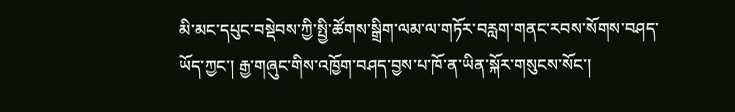མི་མང་དཔུང་བསྡེབས་ཀྱི་སྤྱི་ཚོགས་སྒྲིག་ལམ་ལ་གཏོར་བརླག་གནང་རབས་སོགས་བཤད་ཡོད་ཀྱང་། རྒྱ་གཞུང་གིས་འཁྱོག་བཤད་བྱས་པ་ཁོ་ན་ཡིན་སྐོར་གསུངས་སོང་།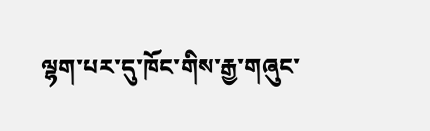ལྷག་པར་དུ་ཁོང་གིས་རྒྱ་གཞུང་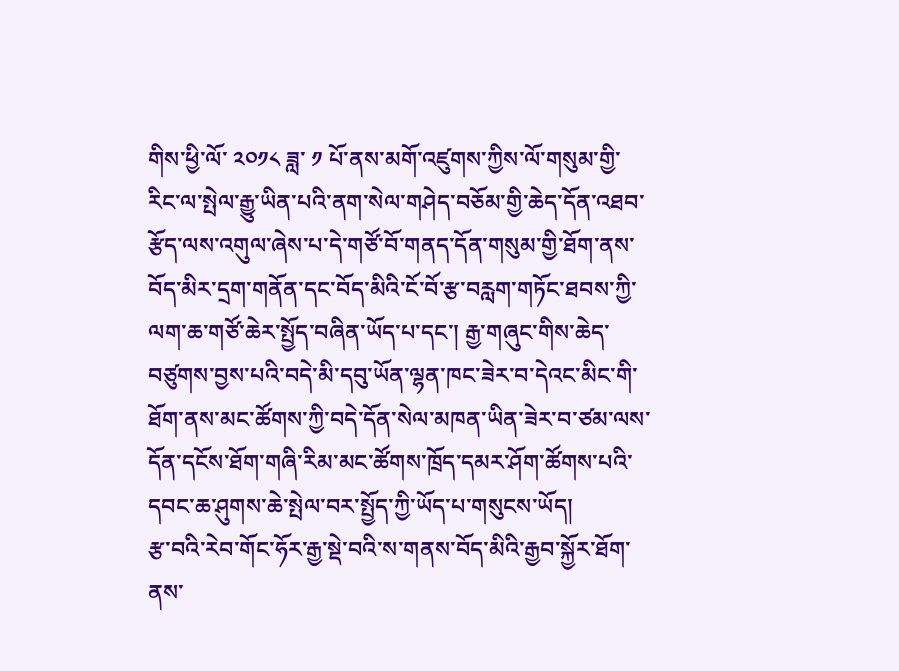གིས་ཕྱི་ལོ་ ༢༠༡༨ ཟླ་ ༡ པོ་ནས་མགོ་འཛུགས་ཀྱིས་ལོ་གསུམ་གྱི་རིང་ལ་སྤེལ་རྒྱུ་ཡིན་པའི་ནག་སེལ་གཤེད་བཅོམ་གྱི་ཆེད་དོན་འཐབ་རྩོད་ལས་འགུལ་ཞེས་པ་དེ་གཙོ་བོ་གནད་དོན་གསུམ་གྱི་ཐོག་ནས་བོད་མིར་དྲག་གནོན་དང་བོད་མིའི་ངོ་བོ་རྩ་བརླག་གཏོང་ཐབས་ཀྱི་ལག་ཆ་གཙོ་ཆེར་སྤྱོད་བཞིན་ཡོད་པ་དང་། རྒྱ་གཞུང་གིས་ཆེད་བཙུགས་བྱས་པའི་བདེ་མི་དབུ་ཡོན་ལྷན་ཁང་ཟེར་བ་དེའང་མིང་གི་ཐོག་ནས་མང་ཚོགས་ཀྱི་བདེ་དོན་སེལ་མཁན་ཡིན་ཟེར་བ་ཙམ་ལས་དོན་དངོས་ཐོག་གཞི་རིམ་མང་ཚོགས་ཁྲོད་དམར་ཤོག་ཚོགས་པའི་དབང་ཆ་ཤུགས་ཆེ་སྤེལ་བར་སྤྱོད་ཀྱི་ཡོད་པ་གསུངས་ཡོད།
རྩ་བའི་རེབ་གོང་ཧོར་རྒྱ་སྡེ་བའི་ས་གནས་བོད་མིའི་རྒྱབ་སྐྱོར་ཐོག་ནས་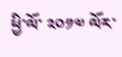ཕྱི་ལོ་ ༢༠༡༧ ལོར་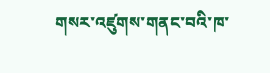གསར་འཛུགས་གནང་བའི་ཁ་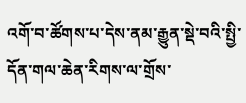འགོ་བ་ཚོགས་པ་དེས་ནམ་རྒྱུན་སྡེ་བའི་སྤྱི་དོན་གལ་ཆེན་རིགས་ལ་གྲོས་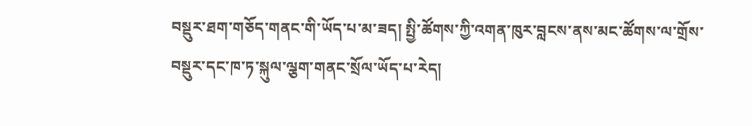བསྡུར་ཐག་གཅོད་གནང་གི་ཡོད་པ་མ་ཟད། སྤྱི་ཚོགས་ཀྱི་འགན་ཁུར་བླངས་ནས་མང་ཚོགས་ལ་གྲོས་བསྡུར་དང་ཁ་ཏ་སྐུལ་ལྕག་གནང་སྲོལ་ཡོད་པ་རེད།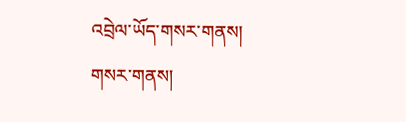འབྲེལ་ཡོད་གསར་གནས།
གསར་གནས།